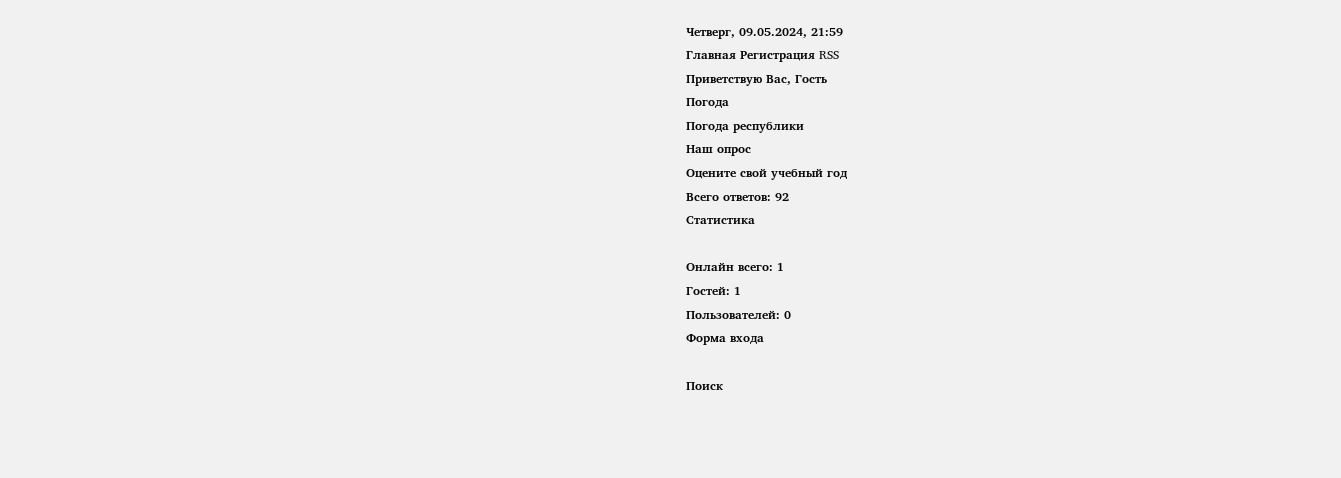Четверг, 09.05.2024, 21:59
Главная Регистрация RSS
Приветствую Вас, Гость
Погода
Погода республики
Наш опрос
Оцените свой учебный год
Всего ответов: 92
Статистика

Онлайн всего: 1
Гостей: 1
Пользователей: 0
Форма входа

Поиск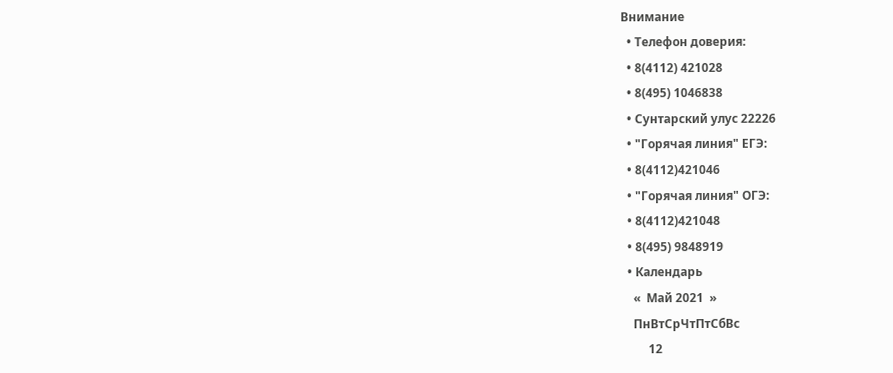Внимание
  • Телефон доверия:
  • 8(4112) 421028
  • 8(495) 1046838
  • Сунтарский улус 22226
  • "Горячая линия" ЕГЭ:
  • 8(4112)421046
  • "Горячая линия" ОГЭ:
  • 8(4112)421048
  • 8(495) 9848919
  • Календарь
    «  Май 2021  »
    ПнВтСрЧтПтСбВс
         12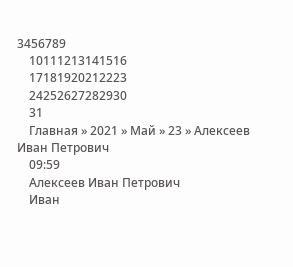3456789
    10111213141516
    17181920212223
    24252627282930
    31
    Главная » 2021 » Май » 23 » Алексеев Иван Петрович
    09:59
    Алексеев Иван Петрович
    Иван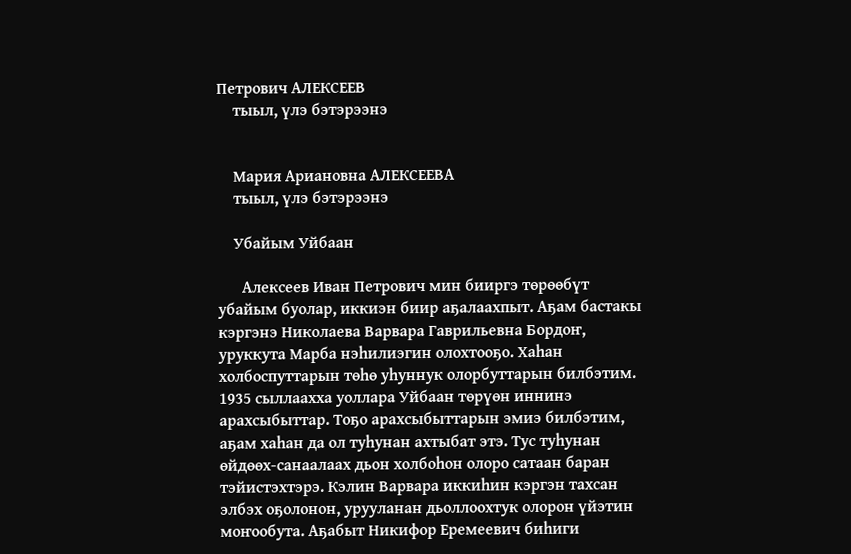Петрович АЛЕКСЕЕВ
    тыыл, үлэ бэтэрээнэ


    Мария Ариановна АЛЕКСЕЕВА
    тыыл, үлэ бэтэрээнэ

    Убайым Уйбаан

      Алексеев Иван Петрович мин бииргэ төрөөбүт убайым буолар, иккиэн биир аҕалаахпыт. Аҕам бастакы кэргэнэ Николаева Варвара Гаврильевна Бордоҥ, уруккута Марба нэһилиэгин олохтооҕо. Хаһан холбоспуттарын төһө уһуннук олорбуттарын билбэтим. 1935 сыллаахха уоллара Уйбаан төрүөн иннинэ арахсыбыттар. Тоҕо арахсыбыттарын эмиэ билбэтим, аҕам хаһан да ол туһунан ахтыбат этэ. Тус туһунан өйдөөх-санаалаах дьон холбоһон олоро сатаан баран тэйистэхтэрэ. Кэлин Варвара иккиһин кэргэн тахсан элбэх оҕолонон, урууланан дьоллоохтук олорон үйэтин моҥообута. Аҕабыт Никифор Еремеевич биһиги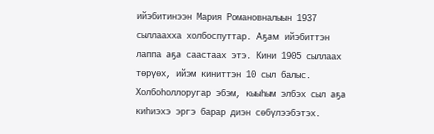ийэбитинээн Мария Романовналыын 1937 сыллаахха холбоспуттар. Аҕам ийэбиттэн лаппа аҕа саастаах этэ. Кини 1905 сыллаах төрүөх, ийэм киниттэн 10 сыл балыс. Холбоһоллоругар эбэм, кыыһым элбэх сыл аҕа киһиэхэ эргэ барар диэн сөбүлээбэтэх.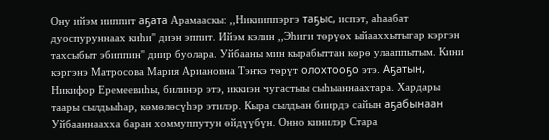Ону ийэм ииппит аҕата Арамааскы: ,,Никииппэргэ таҕыс, испэт, аһаабат дуоспуруннаах киһи'' диэн эппит. Ийэм кэлин ,,Эһиги төрүөх ыйааххытыгар кэргэн тахсыбыт эбиппин'' диир буолара. Уйбааны мин кырабыттан көрө улааппытым. Кини кэргэнэ Матросова Мария Ариановна Тэҥкэ төрүт олохтооҕо этэ. Аҕатын, Никифор Еремеевиһы, билинэр этэ, иккиэн чугастыы сыһыаннаахтара. Хардары таары сылдьыһар, көмөлөсүһэр этилэр. Кыра сылдьан биирдэ сайын аҕабынаан Уйбааннаахха баран хоммуппутун өйдүүбүн. Онно кинилэр Стара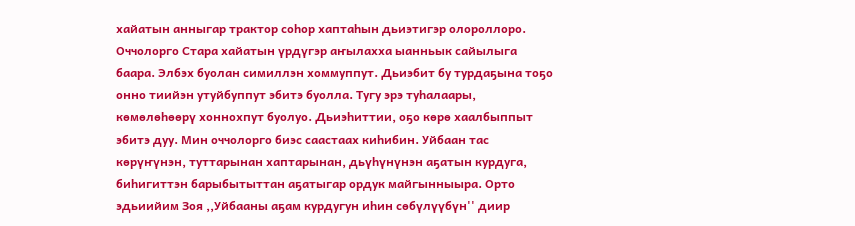хайатын анныгар трактор соһор хаптаһын дьиэтигэр олороллоро. Оччолорго Стара хайатын үрдүгэр аҥылахха ыанньык сайылыга баара. Элбэх буолан симиллэн хоммуппут. Дьиэбит бу турдаҕына тоҕо онно тиийэн утуйбуппут эбитэ буолла. Тугу эрэ туһалаары, көмөлөһөөрү хоннохпут буолуо. Дьиэһиттии, оҕо көрө хаалбыппыт эбитэ дуу. Мин оччолорго биэс саастаах киһибин. Уйбаан тас көрүҥүнэн, туттарынан хаптарынан, дьүһүнүнэн аҕатын курдуга, биһигиттэн барыбытыттан аҕатыгар ордук майгынныыра. Орто эдьиийим Зоя ,,Уйбааны аҕам курдугун иһин сөбүлүүбүн'' диир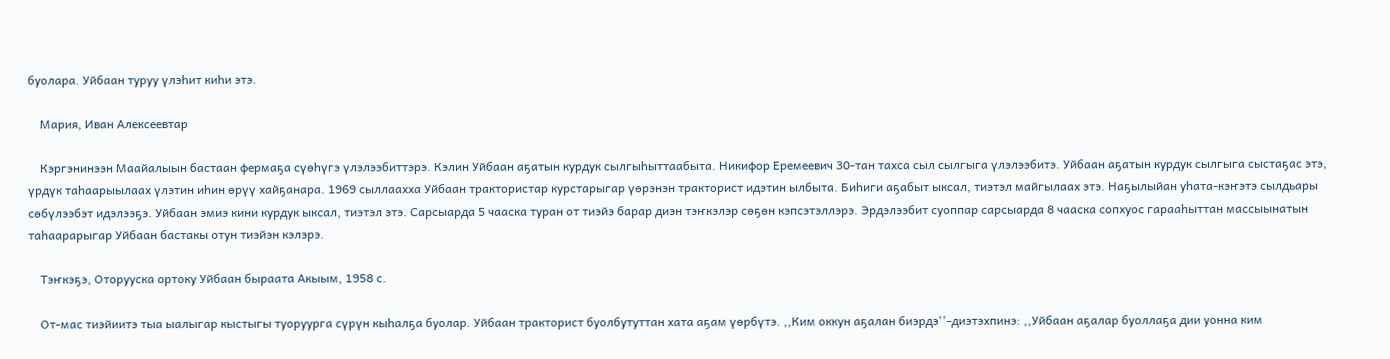буолара. Уйбаан туруу үлэһит киһи этэ.

    Мария, Иван Алексеевтар

    Кэргэнинээн Маайалыын бастаан фермаҕа сүөһүгэ үлэлээбиттэрэ. Кэлин Уйбаан аҕатын курдук сылгыһыттаабыта. Никифор Еремеевич 30-тан тахса сыл сылгыга үлэлээбитэ. Уйбаан аҕатын курдук сылгыга сыстаҕас этэ, үрдүк таһаарыылаах үлэтин иһин өрүү хайҕанара. 1969 сыллаахха Уйбаан трактористар курстарыгар үөрэнэн тракторист идэтин ылбыта. Биһиги аҕабыт ыксал, тиэтэл майгылаах этэ. Наҕылыйан уһата-кэҥэтэ сылдьары сөбүлээбэт идэлээҕэ. Уйбаан эмиэ кини курдук ыксал, тиэтэл этэ. Сарсыарда 5 чааска туран от тиэйэ барар диэн тэҥкэлэр сөҕөн кэпсэтэллэрэ. Эрдэлээбит суоппар сарсыарда 8 чааска сопхуос гарааһыттан массыынатын таһаарарыгар Уйбаан бастакы отун тиэйэн кэлэрэ.

    Тэҥкэҕэ, Оторууска ортоку Уйбаан быраата Акыым, 1958 с.

    От-мас тиэйиитэ тыа ыалыгар кыстыгы туоруурга сүрүн кыһалҕа буолар. Уйбаан тракторист буолбутуттан хата аҕам үөрбүтэ. ,,Ким оккун аҕалан биэрдэ''-диэтэхпинэ: ,,Уйбаан аҕалар буоллаҕа дии уонна ким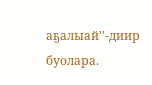аҕалыай''-диир буолара.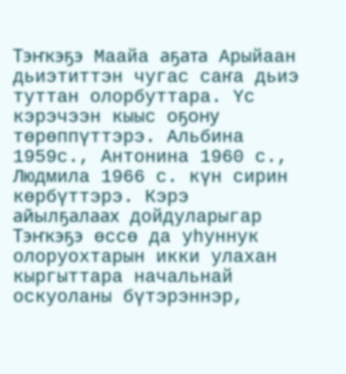Тэҥкэҕэ Маайа аҕата Арыйаан дьиэтиттэн чугас саҥа дьиэ туттан олорбуттара. Үс кэрэчээн кыыс оҕону төрөппүттэрэ. Альбина 1959с., Антонина 1960 с., Людмила 1966 с. күн сирин көрбүттэрэ. Кэрэ айылҕалаах дойдуларыгар Тэҥкэҕэ өссө да уһуннук олоруохтарын икки улахан кыргыттара начальнай оскуоланы бүтэрэннэр,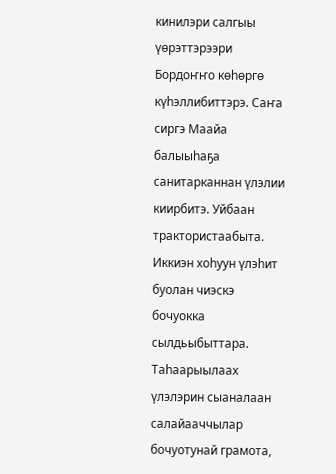кинилэри салгыы үөрэттэрээри Бордоҥҥо көһөргө күһэллибиттэрэ. Саҥа сиргэ Маайа балыыһаҕа санитарканнан үлэлии киирбитэ. Уйбаан трактористаабыта. Иккиэн хоһуун үлэһит буолан чиэскэ бочуокка сылдьыбыттара. Таһаарыылаах үлэлэрин сыаналаан салайааччылар бочуотунай грамота,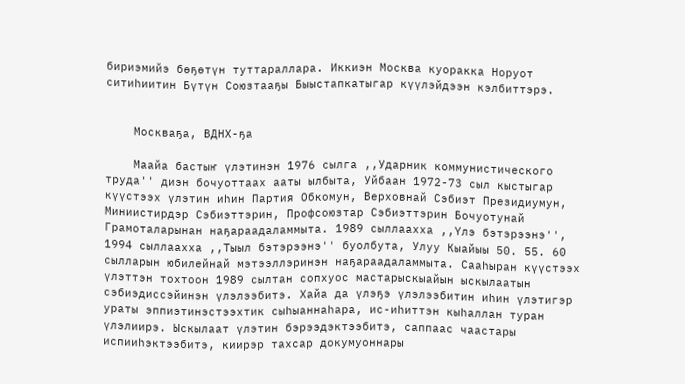бириэмийэ бөҕөтүн туттараллара. Иккиэн Москва куоракка Норуот ситиһиитин Бүтүн Союзтааҕы Быыстапкатыгар күүлэйдээн кэлбиттэрэ.


    Москваҕа, ВДНХ-ҕа

    Маайа бастыҥ үлэтинэн 1976 сылга ,,Ударник коммунистического труда'' диэн бочуоттаах ааты ылбыта, Уйбаан 1972-73 сыл кыстыгар күүстээх үлэтин иһин Партия Обкомун, Верховнай Сэбиэт Президиумун, Миниистирдэр Сэбиэттэрин, Профсоюзтар Сэбиэттэрин Бочуотунай Грамоталарынан наҕараадаламмыта. 1989 сыллаахха ,,Үлэ бэтэрээнэ'', 1994 сыллаахха ,,Тыыл бэтэрээнэ'' буолбута, Улуу Кыайыы 50. 55. 60 сылларын юбилейнай мэтээллэринэн наҕараадаламмыта. Сааһыран күүстээх үлэттэн тохтоон 1989 сылтан сопхуос мастарыскыайын ыскылаатын сэбиэдиссэйинэн үлэлээбитэ. Хайа да үлэҕэ үлэлээбитин иһин үлэтигэр ураты эппиэтинэстээхтик сыһыаннаһара, ис-иһиттэн кыһаллан туран үлэлиирэ. Ыскылаат үлэтин бэрээдэктээбитэ, саппаас чаастары испииһэктээбитэ, киирэр тахсар докумуоннары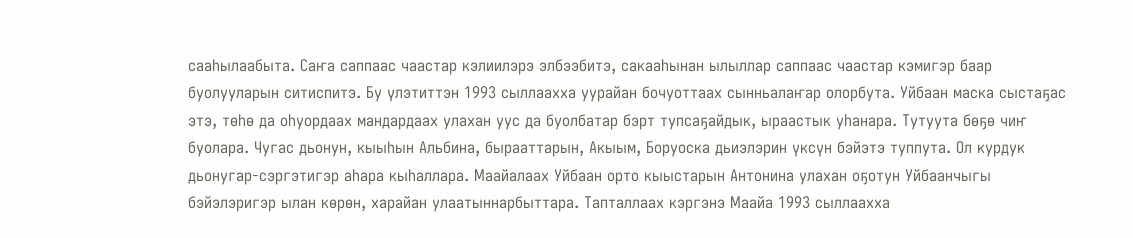сааһылаабыта. Саҥа саппаас чаастар кэлиилэрэ элбээбитэ, сакааһынан ылыллар саппаас чаастар кэмигэр баар буолууларын ситиспитэ. Бу үлэтиттэн 1993 сыллаахха уурайан бочуоттаах сынньалаҥар олорбута. Уйбаан маска сыстаҕас этэ, төһө да оһуордаах мандардаах улахан уус да буолбатар бэрт тупсаҕайдык, ыраастык уһанара. Тутуута бөҕө чиҥ буолара. Чугас дьонун, кыыһын Альбина, бырааттарын, Акыым, Боруоска дьиэлэрин үксүн бэйэтэ туппута. Ол курдук дьонугар-сэргэтигэр аһара кыһаллара. Маайалаах Уйбаан орто кыыстарын Антонина улахан оҕотун Уйбаанчыгы бэйэлэригэр ылан көрөн, харайан улаатыннарбыттара. Тапталлаах кэргэнэ Маайа 1993 сыллаахха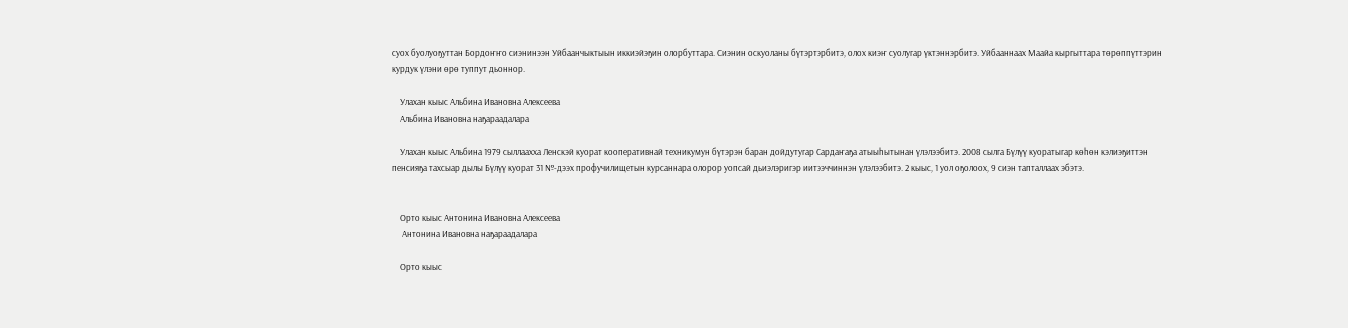суох буолуоҕуттан Бордоҥҥо сиэнинээн Уйбаанчыктыын иккиэйэҕин олорбуттара. Сиэнин оскуоланы бүтэртэрбитэ, олох киэҥ суолугар үктэннэрбитэ. Уйбааннаах Маайа кыргыттара төрөппүттэрин курдук үлэни өрө туппут дьоннор.

    Улахан кыыс Альбина Ивановна Алексеева
    Альбина Ивановна наҕараадалара

    Улахан кыыс Альбина 1979 сыллаахха Ленскэй куорат кооперативнай техникумун бүтэрэн баран дойдутугар Сардаҥаҕа атыыһытынан үлэлээбитэ. 2008 сылга Бүлүү куоратыгар көһөн кэлиэҕиттэн пенсияҕа тахсыар дылы Бүлүү куорат 31 №-дээх профучилищетын курсаннара олорор уопсай дьиэлэригэр иитээччиннэн үлэлээбитэ. 2 кыыс, 1 уол оҕолоох, 9 сиэн тапталлаах эбэтэ.


    Орто кыыс Антонина Ивановна Алексеева
     Антонина Ивановна наҕараадалара

    Орто кыыс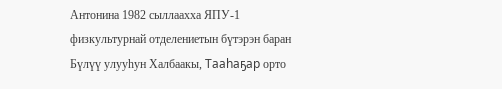Антонина 1982 сыллаахха ЯПУ-1 физкультурнай отделениетын бүтэрэн баран Бүлүү улууһун Халбаакы, Тааһаҕар орто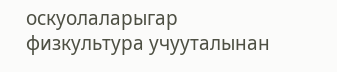оскуолаларыгар физкультура учууталынан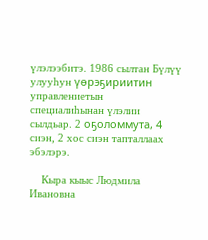үлэлээбитэ. 1986 сылтан Бүлүү улууһун үөрэҕириитин управлениетын  специалиһынан үлэлии сылдьар. 2 оҕоломмута, 4 сиэн, 2 хос сиэн тапталлаах эбэлэрэ.

    Кыра кыыс Людмила Ивановна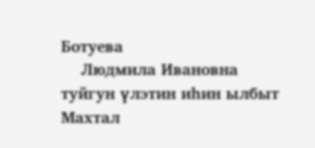Ботуева
    Людмила Ивановна туйгун үлэтин иһин ылбыт Махтал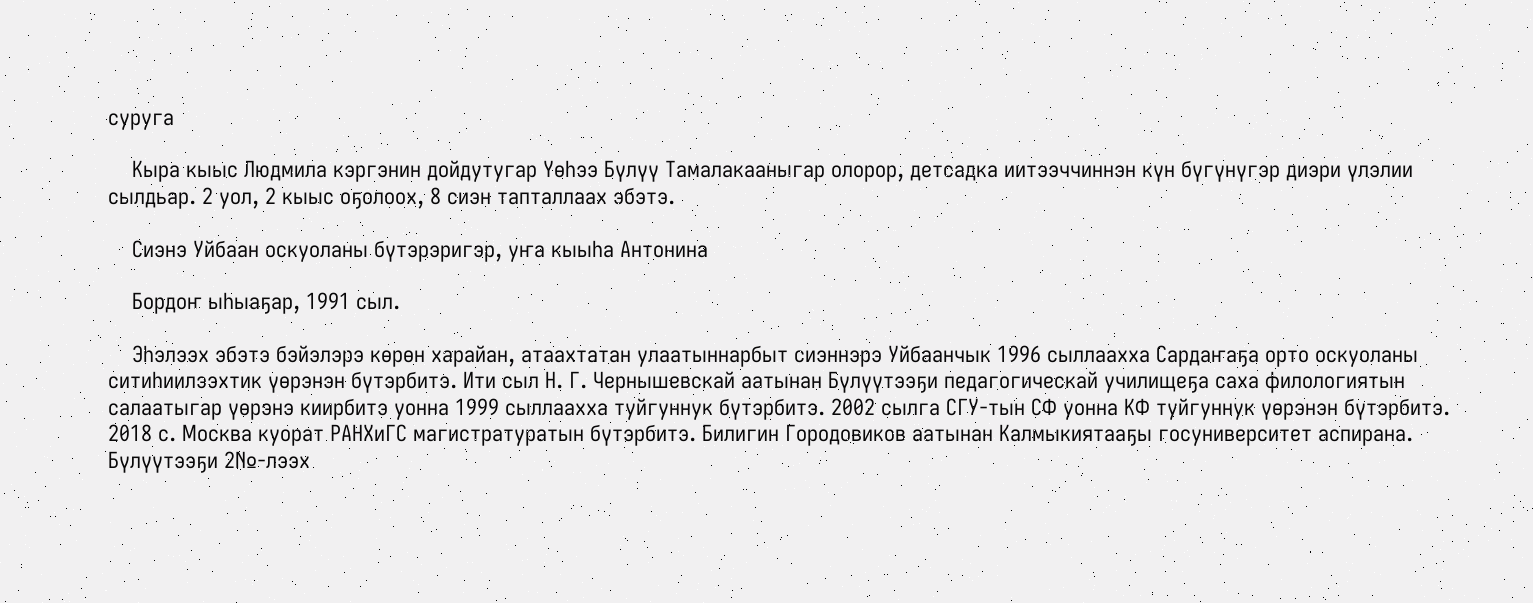суруга

    Кыра кыыс Людмила кэргэнин дойдутугар Үөһээ Бүлүү Тамалакааныгар олорор, детсадка иитээччиннэн күн бүгүнүгэр диэри үлэлии сылдьар. 2 уол, 2 кыыс оҕолоох, 8 сиэн тапталлаах эбэтэ.

    Сиэнэ Уйбаан оскуоланы бүтэрэригэр, уҥа кыыһа Антонина

    Бордоҥ ыһыаҕар, 1991 сыл.

    Эһэлээх эбэтэ бэйэлэрэ көрөн харайан, атаахтатан улаатыннарбыт сиэннэрэ Уйбаанчык 1996 сыллаахха Сардаҥаҕа орто оскуоланы ситиһиилээхтик үөрэнэн бүтэрбитэ. Ити сыл Н. Г. Чернышевскай аатынан Бүлүүтээҕи педагогическай училищеҕа саха филологиятын салаатыгар үөрэнэ киирбитэ уонна 1999 сыллаахха туйгуннук бүтэрбитэ. 2002 сылга СГУ-тын СФ уонна КФ туйгуннук үөрэнэн бүтэрбитэ. 2018 с. Москва куорат РАНХиГС магистратуратын бүтэрбитэ. Билигин Городовиков аатынан Калмыкиятааҕы госуниверситет аспирана. Бүлүүтээҕи 2№-лээх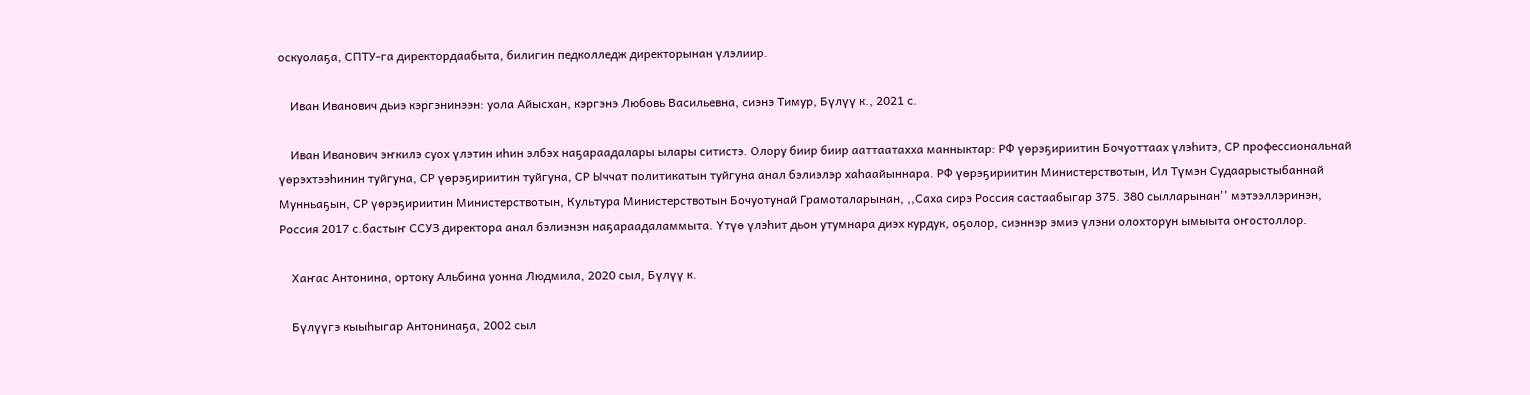оскуолаҕа, СПТУ-га директордаабыта, билигин педколледж директорынан үлэлиир.

    Иван Иванович дьиэ кэргэнинээн: уола Айысхан, кэргэнэ Любовь Васильевна, сиэнэ Тимур, Бүлүү к., 2021 с.

    Иван Иванович эҥкилэ суох үлэтин иһин элбэх наҕараадалары ылары ситистэ. Олору биир биир ааттаатахха манныктар: РФ үөрэҕириитин Бочуоттаах үлэһитэ, СР профессиональнай үөрэхтээһинин туйгуна, СР үөрэҕириитин туйгуна, СР Ыччат политикатын туйгуна анал бэлиэлэр хаһаайыннара. РФ үөрэҕириитин Министерствотын, Ил Түмэн Судаарыстыбаннай Мунньаҕын, СР үөрэҕириитин Министерствотын, Культура Министерствотын Бочуотунай Грамоталарынан, ,,Саха сирэ Россия састаабыгар 375. 380 сылларынан'' мэтээллэринэн, Россия 2017 с.бастыҥ ССУЗ директора анал бэлиэнэн наҕараадаламмыта. Үтүө үлэһит дьон утумнара диэх курдук, оҕолор, сиэннэр эмиэ үлэни олохторун ымыыта оҥостоллор.

    Хаҥас Антонина, ортоку Альбина уонна Людмила, 2020 сыл, Бүлүү к.

    Бүлүүгэ кыыһыгар Антонинаҕа, 2002 сыл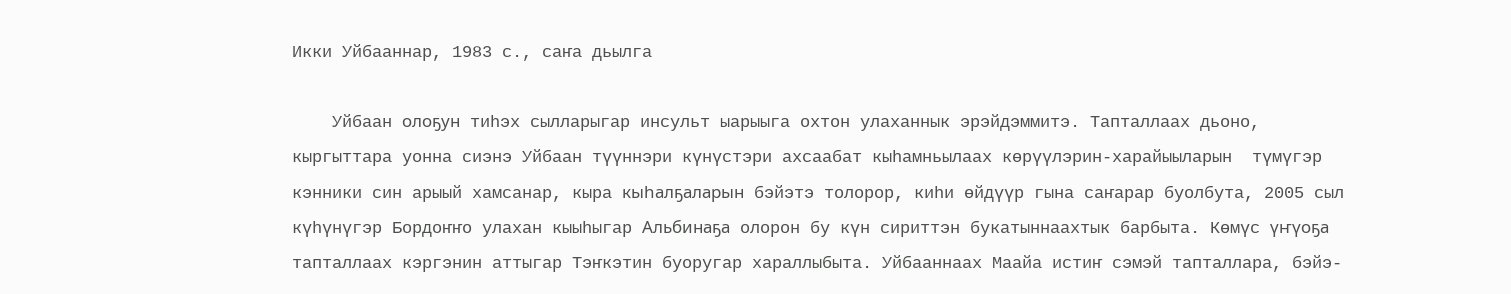Икки Уйбааннар, 1983 с., саҥа дьылга

    Уйбаан олоҕун тиһэх сылларыгар инсульт ыарыыга охтон улаханнык эрэйдэммитэ. Тапталлаах дьоно, кыргыттара уонна сиэнэ Уйбаан түүннэри күнүстэри ахсаабат кыһамньылаах көрүүлэрин-харайыыларын  түмүгэр кэнники син арыый хамсанар, кыра кыһалҕаларын бэйэтэ толорор, киһи өйдүүр гына саҥарар буолбута, 2005 сыл күһүнүгэр Бордоҥҥо улахан кыыһыгар Альбинаҕа олорон бу күн сириттэн букатыннаахтык барбыта. Көмүс үҥүоҕа тапталлаах кэргэнин аттыгар Тэҥкэтин буоругар хараллыбыта. Уйбааннаах Маайа истиҥ сэмэй тапталлара, бэйэ-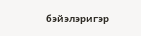бэйэлэригэр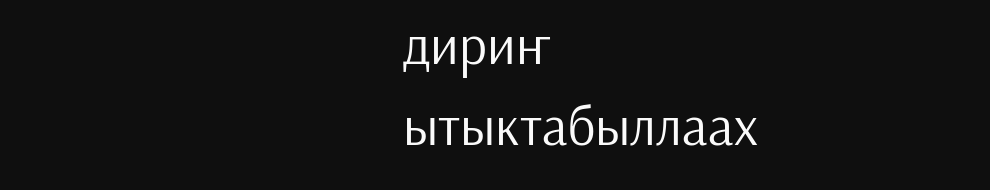дириҥ ытыктабыллаах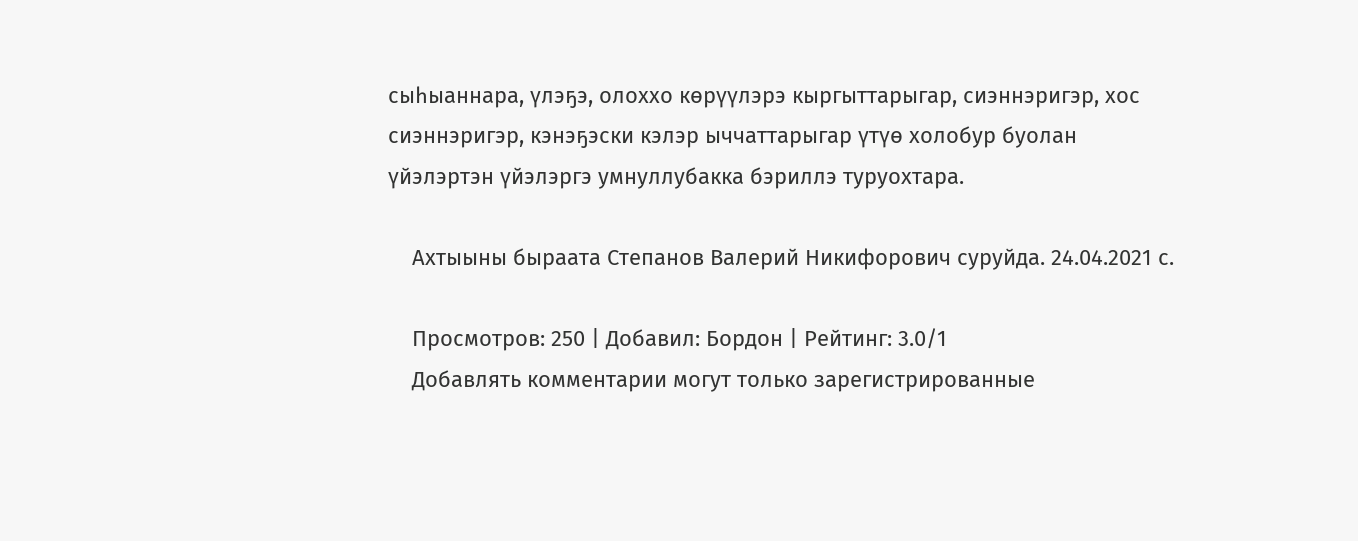сыһыаннара, үлэҕэ, олоххо көрүүлэрэ кыргыттарыгар, сиэннэригэр, хос сиэннэригэр, кэнэҕэски кэлэр ыччаттарыгар үтүө холобур буолан үйэлэртэн үйэлэргэ умнуллубакка бэриллэ туруохтара.

    Ахтыыны быраата Степанов Валерий Никифорович суруйда. 24.04.2021 с.

    Просмотров: 250 | Добавил: Бордон | Рейтинг: 3.0/1
    Добавлять комментарии могут только зарегистрированные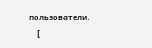пользователи.
    [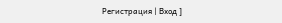Регистрация | Вход ]